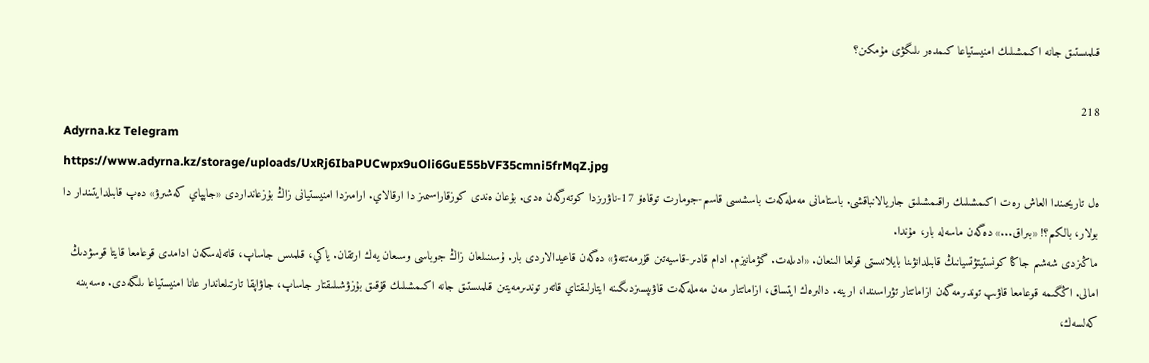قىلمىستىق جانە اكىمشىلىك امنيستياعا كىمدەر ىلىگۋى مۇمكىن؟

218
Adyrna.kz Telegram
https://www.adyrna.kz/storage/uploads/UxRj6IbaPUCwpx9uOli6GuE55bVF35cmni5frMqZ.jpg
ەل تاريحىندا العاش رەت اكىمشىلىك راقىمشىلىق جاريالانباقشى. باستامانى مەملەكەت باسشىسى قاسىم-جومارت توقاەۆ 17-ناۋرىزدا كوتەرگەن ەدى. بۇعان ەندى كوزقاراسىمىز دا ارقالاي. ارامىزدا امنيستيانى زاڭ بۇزعانداردى «جاپپاي كەشىرۋ» دەپ قابىلدايتىندار دا بولار، بالكىم؟! «بىراق...» دەگەن ماسەلە بار، مۇندا.
ماڭىزدى شەشىم جاڭا كونستيتۋتسيانىڭ قابىلدانۋىنا بايلانىستى قولعا الىنعان. «ادىلەت. گۋمانيزم. ادام قادىر-قاسيەتىن قۇرمەتتەۋ» دەگەن قاعيدالاردى بار. ۇسىنىلعان زاڭ جوباسى وسىعان يەك ارتقان. ياكي، قىلمىس جاساپ، قاتەلەسكەن ادامدى قوعامعا قايتا قوسۋدىڭ امالى. اڭگىمە قوعامعا قاۋىپ توندىرمەگەن ازاماتتار تۋراسىندا، ارينە. دالىرەك ايتساق، ازاماتتار مەن مەملەكەت قاۋىپسىزدىگىنە ايتارلىقتاي قاتەر توندىرمەيتىن قىلمىستىق جانە اكىمشىلىك قۇقىق بۇزۋشىلىقتار جاساپ، جاۋاپقا تارتىلعاندار عانا امنيستياعا ىلىگەدى. ەسەبىنە كەلسەك،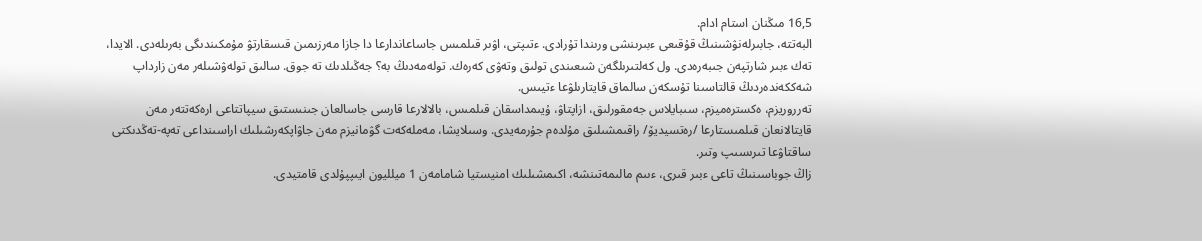16,5 مىڭنان استام ادام.
البەتتە، جابىرلەنۋشىنىڭ قۇقىعى ءبىرىنشى ورىندا تۇرادى. ءتىپتى، اۋىر قىلمىس جاساعاندارعا دا جازا مەرزىمىن قىسقارتۋ مۇمكىندىگى بەرىلەدى. الايدا، تەك ءبىر شارتپەن جىبەرەدى. ول كەلتىرىلگەن شىعىندى تولىق وتەۋى كەرەك. تولەمەدىڭ بە؟ جەڭىلدىك تە جوق. سالىق تولەۋشىلەر مەن زارداپ شەككەندەردىڭ قالتاسىنا تۇسكەن سالماق قايتارىلۋعا ءتيىس.
تەرروريزم، ەكسترەميزم، سىبايلاس جەمقورلىق، ازاپتاۋ، ۇيىمداسقان قىلمىس، بالالارعا قارسى جاسالعان جىنىستىق سيپاتتاعى ارەكەتتەر مەن قايتالانعان قىلمىستارعا /رەتسيديۆ/ راقىمشىلىق مۇلدەم جۇرمەيدى. وسىلايشا، مەملەكەت گۋمانيزم مەن جاۋاپكەرشىلىك اراسىنداعى تەپە-تەڭدىكتى ساقتاۋعا تىرىسىپ وتىر.
زاڭ جوباسىنىڭ تاعى ءبىر قىرى، ءىىم مالىمەتىنشە، اكىمشىلىك امنيستيا شامامەن 1 ميلليون ايىپپۇلدى قامتيدى.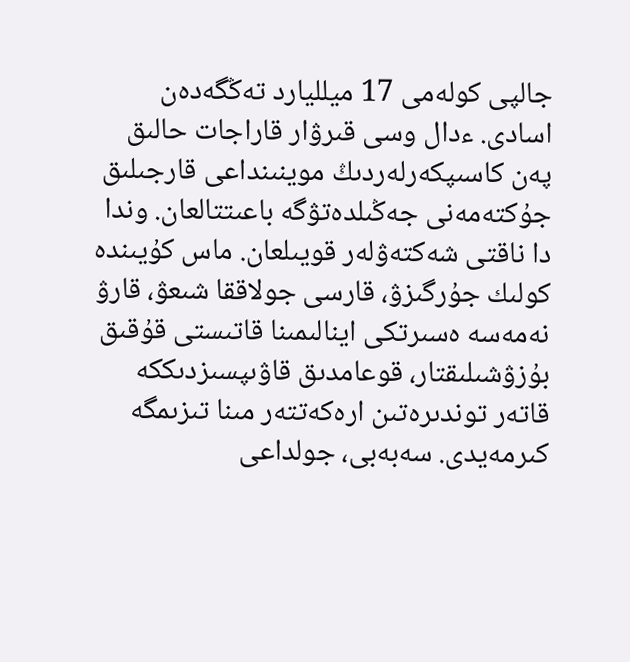جالپى كولەمى 17 ميلليارد تەڭگەدەن اسادى. ءدال وسى قىرۋار قاراجات حالىق پەن كاسىپكەرلەردىڭ موينىنداعى قارجىلىق جۇكتەمەنى جەڭىلدەتۋگە باعىتتالعان. وندا دا ناقتى شەكتەۋلەر قويىلعان. ماس كۇيىندە كولىك جۇرگىزۋ، قارسى جولاققا شىعۋ، قارۋ نەمەسە ەسىرتكى اينالىمىنا قاتىستى قۇقىق بۇزۋشىلىقتار، قوعامدىق قاۋىپسىزدىككە قاتەر توندىرەتىن ارەكەتتەر مىنا تىزىمگە كىرمەيدى. سەبەبى، جولداعى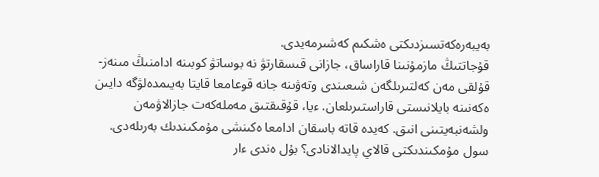بەيبەرەكەتسىزدىكتى ەشكىم كەشىرمەيدى.
قۇجاتتىڭ مازمۇنىنا قاراساق، جازانى قىسقارتۋ نە بوساتۋ كوبىنە ادامنىڭ مىنەز-قۇلقى مەن كەلتىرىلگەن شىعىندى وتەۋىنە جانە قوعامعا قايتا بەيىمدەلۋگە دايىن ەكەنىنە بايلانىستى قاراستىرىلعان. ءيا، قۇقىقتىق مەملەكەت جازالاۋمەن ولشەنبەيتىنى انىق. كەيدە قاتە باسقان ادامعا ەكىنشى مۇمكىندىك بەرىلەدى. سول مۇمكىندىكتى قالاي پايدالانادى؟ بۇل ەندى ءار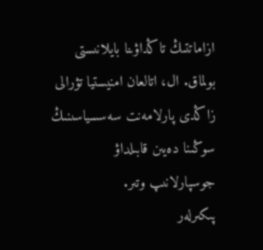ازاماتتىڭ تاڭداۋىنا بايلانىستى بولماق. ال، اتالعان امنيستيا تۋرالى زاڭدى پارلامەنت سەسسياسىنىڭ سوڭىنا دەيىن قابىلداۋ جوسپارلانىپ وتىر.
پىكىرلەر